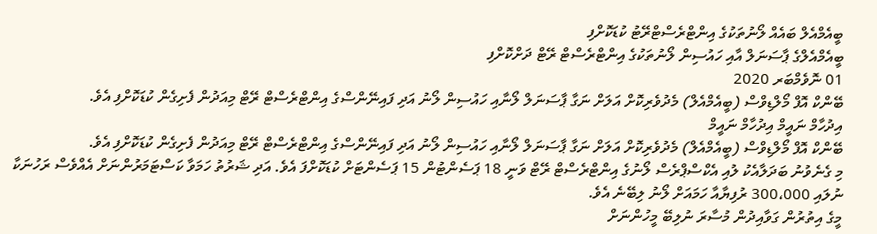ބީއެމްއެލް ބައެއް ލޯނުތަކުގެ އިންޓްރެސްޓްރޭޓު ކުޑަކޮށްފި
ބީއެމްއެލްގެ ޕާސަނަލް އާއި ހައުސިން ލޯނުތަކުގެ އިންޓްރެސްޓް ރޭޓް ދަށްކޮށްފި
01 ނޮވެމްބަރ 2020
ބޭންކް އޮފް މޯލްޑިވްސް (ބީއެމްއެލް) މެދުވެރިކޮށް އަލަށް ނަގާ ޕާސަނަލް ލޯނާއި ހައުސިން ލޯނު އަދި ފައިނޭންސްގެ އިންޓްރެސްޓް ރޭޓް މިއަދުން ފެށިގެން ކުޑަކޮށްފި އެވެ.
އިދުހާމް ނައީމް އިދުހާމް ނައީމް
ބޭންކް އޮފް މޯލްޑިވްސް (ބީއެމްއެލް) މެދުވެރިކޮށް އަލަށް ނަގާ ޕާސަނަލް ލޯނާއި ހައުސިން ލޯނު އަދި ފައިނޭންސްގެ އިންޓްރެސްޓް ރޭޓް މިއަދުން ފެށިގެން ކުޑަކޮށްފި އެވެ.
މި ގެނެވުނު ބަދަލާއެކު ލުއި އެކްސްޕްރެސް ލޯނުގެ އިންޓްރެސްޓް ރޭޓް ވަނީ 18 ޕަސެންޓުން 15 ޕަސެންޓަށް ކުޑަކޮށްފަ އެވެ. އަދި ޝަރުތު ހަމަވާ ކަސްޓަމަރުންނަށް އެއްވެސް ރަހުނަކާ ނުލައި 300،000 ރުފިޔާއާ ހަމައަށް ލޯނު ލިބޭނެ އެވެ.
މީގެ އިތުރުން ގަވާއިދުން މުސާރަ ނުލިބޭ މީހުންނަށް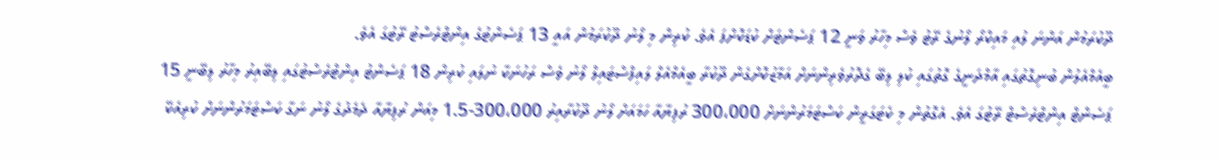ދޫކުރަމުން އަންނަ ލުއި މައިކްރޯ ލޯނުގެ ރޭޓު ވެސް މިހާރު ވަނީ 12 ޕަސެންޓަށް ކުޑަކޮށްފަ އެވެ. ކުރިން މި ލޯނު ދޫކުރަމުން އައީ 13 ޕަސެންޓުގެ އިންޓްރެސްޓު ރޭޓުގަ އެވެ.
ބީއެމްއެލުން ބުނިގޮތުގައި އާމްދަނީގެ ގޮތުގައި ކުލި ލިބޭ ގެދޮރުވެރިންނަށް އަމާޒުކޮށްގެން ދޫކުރާ ބީއެމްއެލް ލައިފްސްޓައިލް ލޯނު ވެސް ރަހުނަކާ ނުލައި ކުރިން 18 ޕަސެންޓު އިންޓްރެސްޓުގައި ލިބޭއިރު މިހާރު ލިބޭނީ 15 ޕަސެންޓް އިންޓްރެސްޓް ރޭޓުގަ އެވެ. އެގޮތުން މި ކެޓަގަރީން ކަސްޓަމަރުންނަށް 300،000 ރުފިޔާއާ ހަމައަށް ލޯނު ދޫކުރާއިރު 300،000-1.5 މިއަން ރުފިޔާއާ ދެމެދުގެ ލޯނު ނަގާ ކަސްޓަމަރުންނަށް ކުރިއެކޭ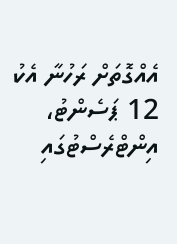އެއްގޮތަށް ރަހުނާ އެކު 12 ޕަސެންޓު، އިންޓްރެސްޓުގައި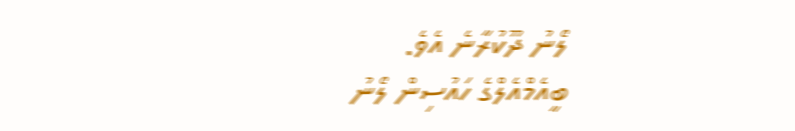ލޯނު ދޫކުރާނެ އެވެ.
ބީއެމްއެލްގެ ހައުސިން ލޯނު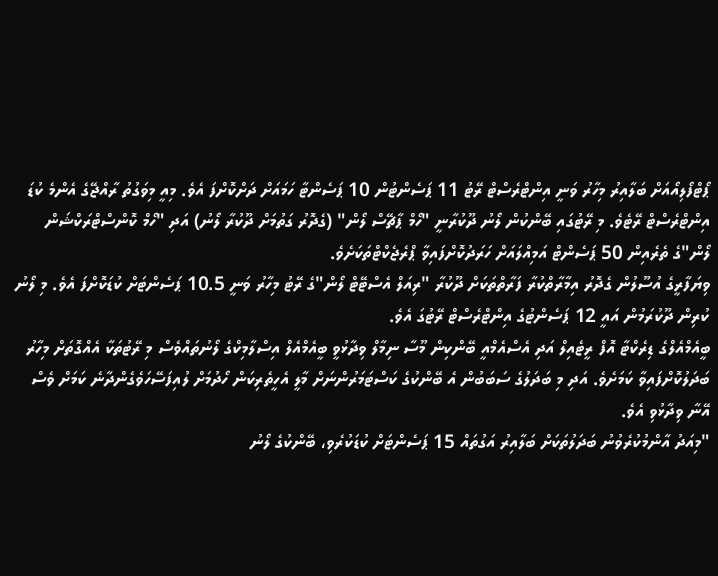ޕޯޓްފޯލިއޯއަށް ބަލާއިރު މިހާރު ވަނީ އިންޓްރެސްޓް ރޭޓު 11 ޕަސެންޓުން 10 ޕަސެންޓާ ހަމައަށް ދަށްކޮށްފަ އެވެ. މިއީ މިވަގުތު ރާއްޖޭގެ އެންމެ ކުޑަ އިންޓްރެސްޓް ރޭޓެވެ. މި ރޭޓުގައި ބޭންކުން ލޯނު ދޫކުރާނީ "ހޯމް ޕާޗޭސް ލޯން" (ގެދޮރު ގަތުމަށް ދޫކުރާ ލޯނު) އަދި "ހޯމް ކޮންސްޓްރަކްޝަން ލޯން"ގެ ތެރެއިން 50 ޕަސެންޓް އަމިއްލައަށް ހަރަދުކޮށްފައިވާ ޕްރެޖެކްޓްތަކަށެވެ.
ވިޔަފާރީގެ އުސޫލުން ގެދޮރު އިމާރާތްކުރާ ފަރާތްތަކަށް ދޫކުރާ "ރިއަލް އެސްޓޭޓް ލޯން"ގެ ރޭޓު މިހާރު ވަނީ 10.5 ޕަސެންޓަށް ކުޑަކޮށްފަ އެވެ. މި ލޯނު ކުރިން ދޫކުރަމުން އައީ 12 ޕަސެންޓުގެ އިންޓްރެސްޓް ރޭޓުގަ އެވެ.
ބީއެމްއެލްގެ ޑިރެކްޓާ އޮފް ރީޓެއިލް އަދި އެސްއެމްއީ ބޭންކިން މޫސާ ނިމާލް ވިދާޅުވީ ބީއެމްއެލް އިސްލާމިކްގެ ލޯނުތައްވެސް މި ރޭޓުތަކާ އެއްގޮތަށް މިހާރު ބަދަލުކޮށްފައިވާ ކަމަށެވެ. އަދި މި ބަދަލުގެ ސަބަބުން އެ ބޭންކުގެ ކަސްޓަމަރުންނަށް މާލީ އެހީތެރިކަން ހޯދުމަށް ލުއިފަސޭހަވެގެންދާނެ ކަމަށް ވެސް އޭނާ ވިދާޅުވި އެވެ.
"މިއަދު އާންމުކުރެވުނު ބަދަލުތަކަށް ބަލާއިރު އަގުތައް 15 ޕަސެންޓަށް ކުޑަކުރެވި، ބޭންކުގެ ލޯނު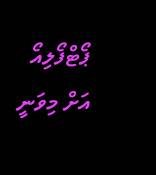ޕޯޓްފޯލިއޯ އަށް މިވަނީ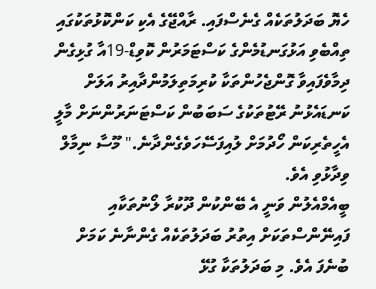ހެޔޮ ބަދަލުތަކެއް ގެނެސްފައި. ރާއްޖޭގެ އެކި ކަންކޮޅުތަކުގައި ތިއްބެވި އަޅުގަނޑުމެންގެ ކަސްޓަމަރުން ކޮވިޑް-19އާ ގުޅިގެން ދިމާވެފައިވާ ގޮންޖެހުންތަކާ ކުރިމަތިލަމުންދާއިރު އަލަށް ކަނޑައެޅުނު ރޭޓުތަކުގެ ސަބަބުން ކަސްޓަނަރުންނަށް މާލީ އެހީތެރިކަން ހޯދުމަށް ލުއިފަސޭހަވެގެންދާނެ." މޫސާ ނިމާލް ވިދާޅުވި އެވެ.
ބީއެމްއެލުން ވަނީ އެ ބޭންކުން ދޫކުރާ ލޯނުތަކާއި ފައިނޭންސްތަކަށް އިތުރު ބަދަލުތަކެއް ގެންނާނެ ކަމަށް ބުނެފަ އެވެ. މި ބަދަލުތަކާ ގުޅޭ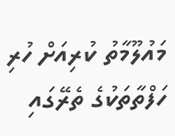މައުލޫމާތު ކުރިއަށް ހުރި ހަފްތާތަކުގެ ތެރޭގައި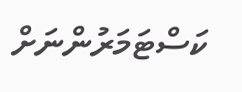ކަސްޓަމަރުންނަށް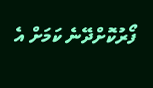ފޯރުކޮށްދޭނެ ކަމަށް އެ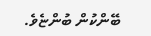ބޭންކުން ބުންޏެވެ.